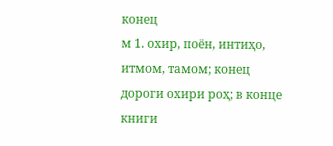конец
м 1. охир, поён, интиҳо, итмом, тамом; конец дороги охири роҳ; в конце книги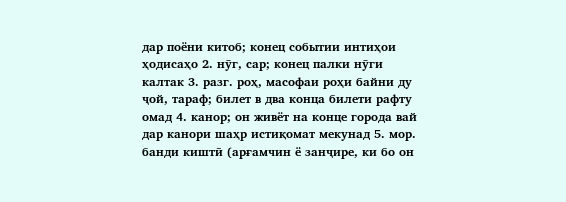дар поёни китоб; конец событии интиҳои ҳодисаҳо 2. нӯг, сар; конец палки нӯги калтак 3. разг. роҳ, масофаи роҳи байни ду ҷой, тараф; билет в два конца билети рафту омад 4. канор; он живёт на конце города вай дар канори шаҳр истиқомат мекунад 5. мор. банди киштӣ (арғамчин ё занҷире, ки бо он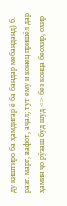ду киштиро ба ҳамдигар ё ба бандар мебанданд) 6. разг. марг, вафот, аҷал; тут ему и конец пришёл дар ҳамин ҷо рӯзаш буд шуд <> без конца беохир, охир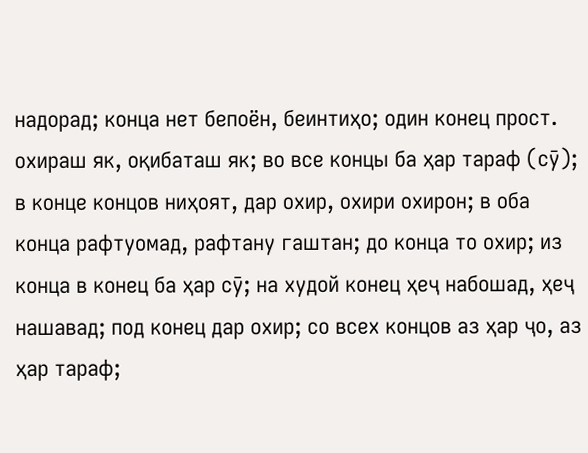надорад; конца нет бепоён, беинтиҳо; один конец прост. охираш як, оқибаташ як; во все концы ба ҳар тараф (сӯ); в конце концов ниҳоят, дар охир, охири охирон; в оба конца рафтуомад, рафтану гаштан; до конца то охир; из конца в конец ба ҳар сӯ; на худой конец ҳеҷ набошад, ҳеҷ нашавад; под конец дар охир; со всех концов аз ҳар ҷо, аз ҳар тараф;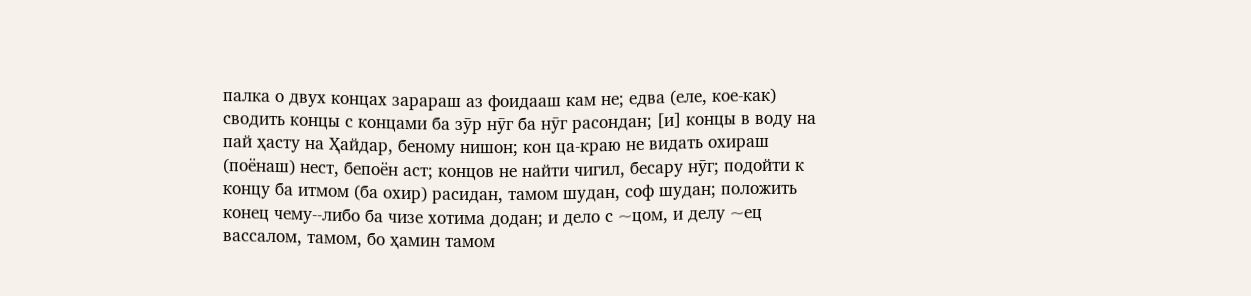палка о двух концах зарараш аз фоидааш кам не; едва (еле, кое-как) сводить концы с концами ба зӯр нӯг ба нӯг расондан; [и] концы в воду на пай ҳасту на Ҳайдар, беному нишон; кон ца-краю не видать охираш (поёнаш) нест, бепоён аст; концов не найти чигил, бесару нӯг; подойти к концу ба итмом (ба охир) расидан, тамом шудан, соф шудан; положить конец чему--либо ба чизе хотима додан; и дело с ~цом, и делу ~ец вассалом, тамом, бо ҳамин тамом